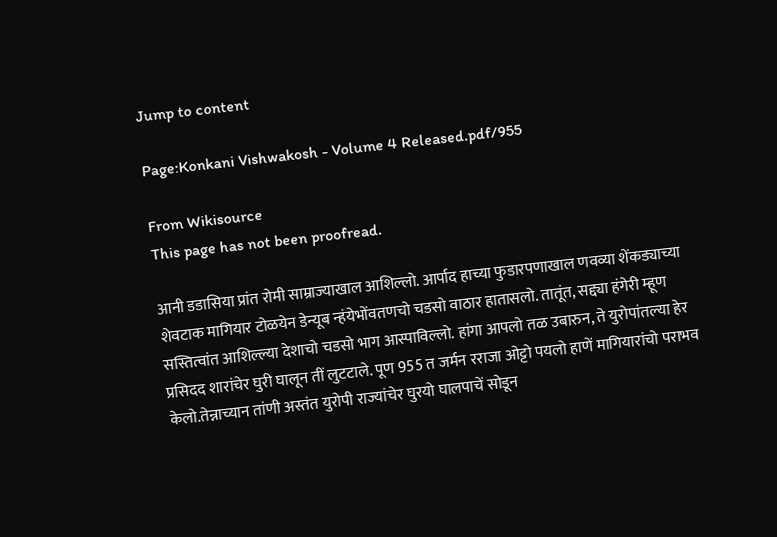Jump to content

Page:Konkani Vishwakosh - Volume 4 Released.pdf/955

From Wikisource
This page has not been proofread.

आनी डडासिया प्रांत रोमी साम्राज्याखाल आशिल्लो. आर्पाद हाच्या फुडारपणाखाल णवव्या शेंकड्याच्या शेवटाक मागियार टोळयेन डेन्यूब न्हंयेभोंवतणचो चडसो वाठार हातासलो. तातूंत, सद्द्या हंगेरी म्हूण सस्तित्वांत आशिल्ल्या देशाचो चडसो भाग आस्पाविल्लो. हांगा आपलो तळ उबारुन, ते युरोपांतल्या हेर प्रसिदद शारांचेर घुरी घालून तीं लुटटाले. पूण 955 त जर्मन रराजा ओट्टो पयलो हाणें मागियारांचो पराभव केलो.तेन्नाच्यान तांणी अस्तंत युरोपी राज्यांचेर घुरयो घालपाचें सोडून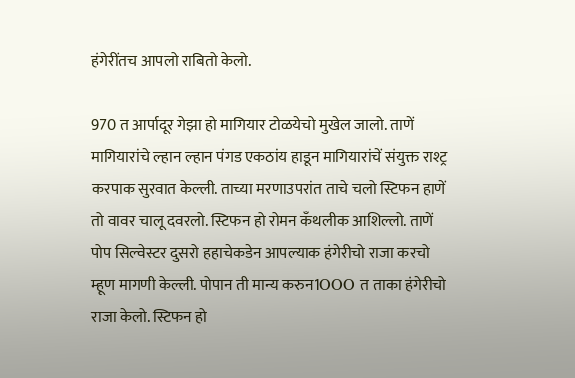हंगेरींतच आपलो राबितो केलो.

970 त आर्पादूर गेझा हो मागियार टोळयेचो मुखेल जालो. ताणें मागियारांचे ल्हान ल्हान पंगड एकठांय हाडून मागियारांचें संयुक्त राश्ट्र करपाक सुरवात केल्ली. ताच्या मरणाउपरांत ताचे चलो स्टिफन हाणें तो वावर चालू दवरलो. स्टिफन हो रोमन कँथलीक आशिल्लो. ताणें पोप सिल्वेस्टर दुसरो हहाचेकडेन आपल्याक हंगेरीचो राजा करचो म्हूण मागणी केल्ली. पोपान ती मान्य करुन1OOO त ताका हंगेरीचो राजा केलो. स्टिफन हो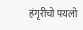हंगृरीचो पयलो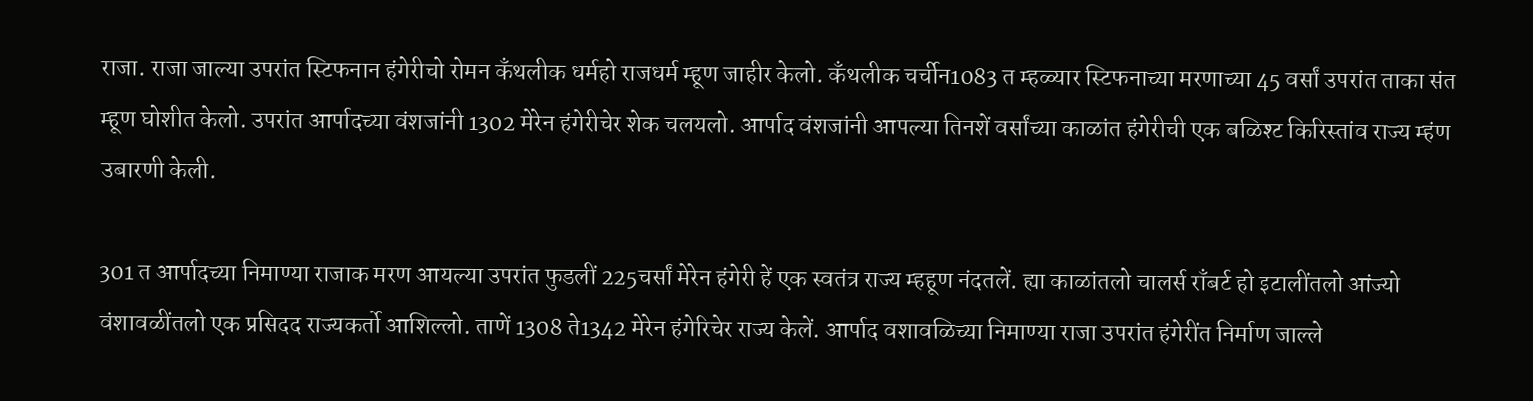राजा. राजा जाल्या उपरांत स्टिफनान हंगेरीचो रोमन कँथलीक धर्महो राजधर्म म्हूण जाहीर केलो. कँथलीक चर्चीन1083 त म्हळ्यार स्टिफनाच्या मरणाच्या 45 वर्सां उपरांत ताका संत म्हूण घोशीत केलो. उपरांत आर्पादच्या वंशजांनी 1302 मेरेन हंगेरीचेर शेक चलयलो. आर्पाद वंशजांनी आपल्या तिनशें वर्सांच्या काळांत हंगेरीची एक बळिश्ट किरिस्तांव राज्य म्हंण उबारणी केली.

301 त आर्पादच्या निमाण्या राजाक मरण आयल्या उपरांत फुडलीं 225चर्सां मेरेन हंगेरी हें एक स्वतंत्र राज्य म्हहूण नंदतलें. ह्या काळांतलो चालर्स राँबर्ट हो इटालींतलो आंज्यो वंशावळींतलो एक प्रसिदद राज्यकर्तो आशिल्लो. ताणें 1308 ते1342 मेरेन हंगेरिचेर राज्य केलें. आर्पाद वशावळिच्या निमाण्या राजा उपरांत हंगेरींत निर्माण जाल्ले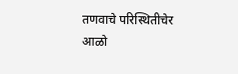तणवाचे परिस्थितीचेर आळो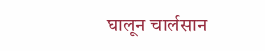घालून चार्लसान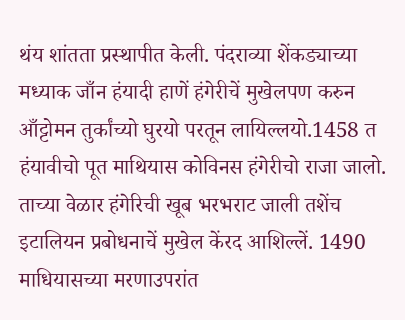थंय शांतता प्रस्थापीत केली. पंदराव्या शेंकड्याच्या मध्याक जाँन हंयादी हाणें हंगेरीचें मुखेलपण करुन आँट्टोमन तुर्कांच्यो घुरयो परतून लायिल्लयो.1458 त हंयावीचो पूत माथियास कोविनस हंगेरीचो राजा जालो. ताच्या वेळार हंगेरिची खूब भरभराट जाली तशेंच इटालियन प्रबोधनाचें मुखेल केंरद आशिल्लें. 1490 माधियासच्या मरणाउपरांत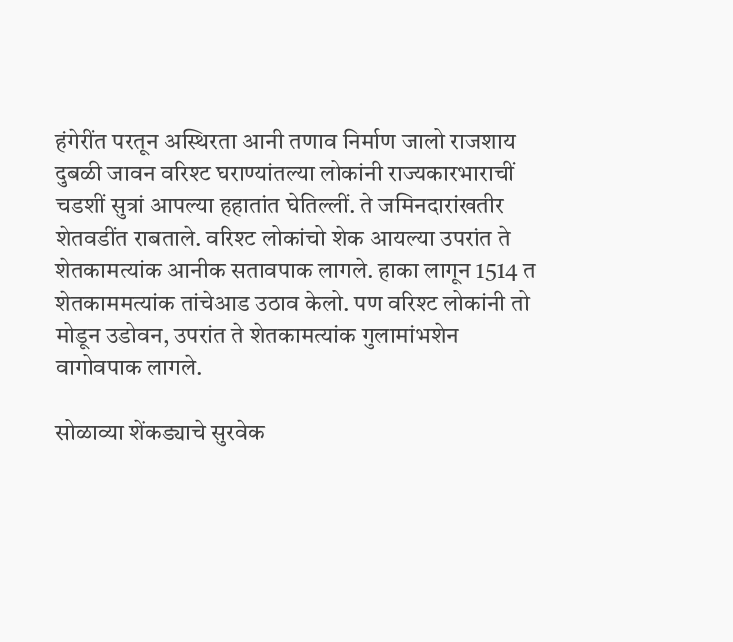हंगेरींत परतून अस्थिरता आनी तणाव निर्माण जालो राजशाय दुबळी जावन वरिश्ट घराण्यांतल्या लोकांनी राज्यकारभाराचीं चडशीं सुत्रां आपल्या हहातांत घेतिल्लीं. ते जमिनदारांखतीर शेतवडींत राबताले. वरिश्ट लोकांचो शेक आयल्या उपरांत ते शेतकामत्यांक आनीक सतावपाक लागले. हाका लागून 1514 त शेतकाममत्यांक तांचेआड उठाव केलो. पण वरिश्ट लोकांनी तो मोडून उडोवन, उपरांत ते शेतकामत्यांक गुलामांभशेन वागोवपाक लागले.

सोळाव्या शेंकड्याचे सुरवेक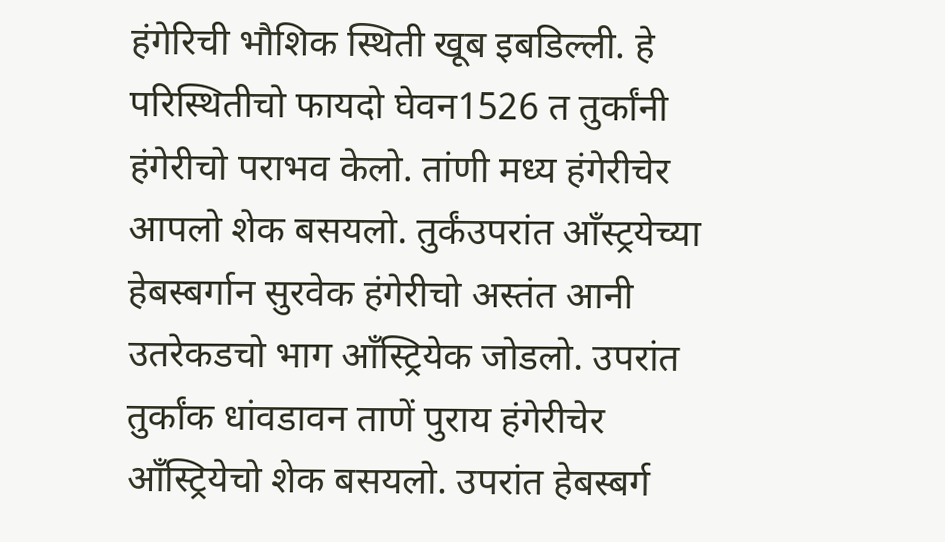हंगेरिची भौशिक स्थिती खूब इबडिल्ली. हे परिस्थितीचो फायदो घेवन1526 त तुर्कांनी हंगेरीचो पराभव केलो. तांणी मध्य हंगेरीचेर आपलो शेक बसयलो. तुर्कंउपरांत आँस्ट्रयेच्या हेबस्बर्गान सुरवेक हंगेरीचो अस्तंत आनी उतरेकडचो भाग आँस्ट्रियेक जोडलो. उपरांत तुर्कांक धांवडावन ताणें पुराय हंगेरीचेर आँस्ट्रियेचो शेक बसयलो. उपरांत हेबस्बर्ग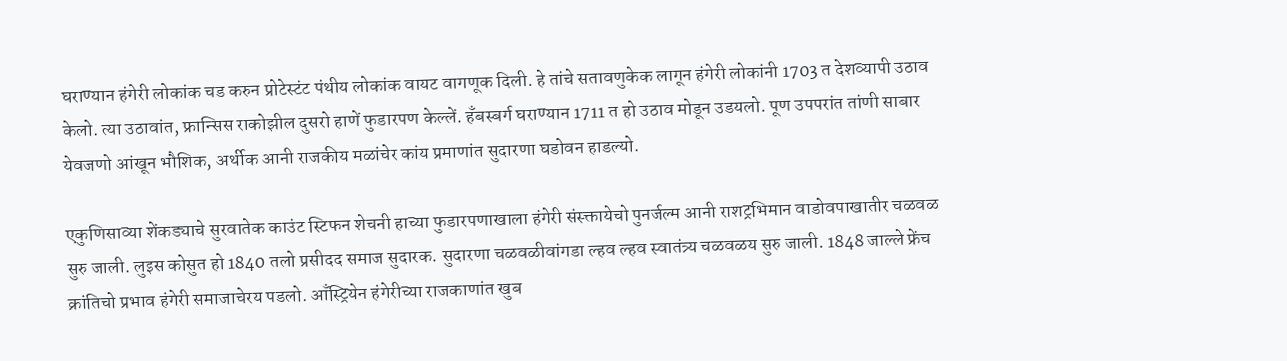घराण्यान हंगेरी लोकांक चड करुन प्रोटेस्टंट पंथीय लोकांक वायट वागणूक दिली. हे तांचे सतावणुकेक लागून हंगेरी लोकांनी 1703 त देशव्यापी उठाव केलो. त्या उठावांत, फ्रान्सिस राकोझील दुसरो हाणें फुडारपण केल्लें. हँबस्बर्ग घराण्यान 1711 त हो उठाव मोडून उडयलो. पूण उपपरांत तांणी साबार येवजणो आंखून भौशिक, अर्थीक आनी राजकीय मळांचेर कांय प्रमाणांत सुदारणा घडोवन हाडल्यो.

एकुणिसाव्या शेंकड्याचे सुरवातेक काउंट स्टिफन शेचनी हाच्या फुडारपणाखाला हंगेरी संस्क्तायेचो पुनर्जल्म आनी राशट्रभिमान वाडोवपाखातीर चळवळ सुरु जाली. लुइस कोसुत हो 1840 तलो प्रसीदद समाज सुदारक. सुदारणा चळवळीवांगडा ल्हव ल्हव स्वातंत्र्य चळवळय सुरु जाली. 1848 जाल्ले फ्रेंच क्रांतिचो प्रभाव हंगेरी समाजाचेरय पडलो. आँस्ट्रियेन हंगेरीच्या राजकाणांत खुब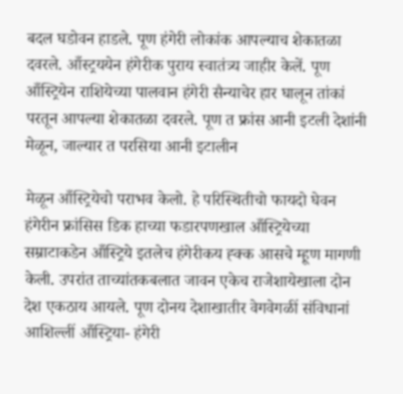बदल घडोवन हाडले. पूण हंगेरी लोकांक आपल्याच शेकातळा दवरले. आँस्ट्रययेन हंगेरीक पुराय स्वातंत्र्य जाहीर केलें. पूण आँस्ट्रियेन राशियेच्या पालवान हंगेरी सैन्याचेर हार घालून तांकां परतून आपल्या शेकातळा दवरले. पूण त फ्रांस आनी इटली देशांनी मेळून, जाल्यार त परसिया आनी इटालीन

मेळून आँस्ट्रियेचो पराभव केलो. हे परिस्थितीचो फायदो घेवन हंगेरीन फ्रांसिस डिक हाच्या फडारपणखाल आँस्ट्रियेच्या सम्राटाकडेन आँस्ट्रिये इतलेच हंगेरीकय ह्क्क आसचे म्हूण मागणी केली. उपरांत ताच्यांतकबलात जावन एकेच राजेशायेखाला दोन देश एकठाय आयले. पूण दोनय देशाखातीर वेगवेगळीं संविधानां आशिल्लीं आँस्ट्रिया- हंगेरी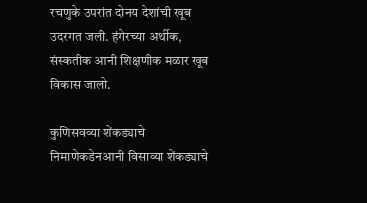रचणुके उपरांत दोनय देशांची खूब उदरगत जली. हंगेरच्या अर्थीक, संस्कतीक आनी शिक्षणीक मळार खूब विकास जालो.

कुणिसवव्या शेंकड्याचे निमाणेकडेनआनी विसाव्या शेंकड्याचे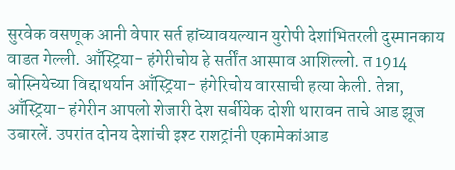सुरवेक वसणूक आनी वेपार सर्त हांच्यावयल्यान युरोपी देशांभितरली दुस्मानकाय वाडत गेल्ली. आँस्ट्रिया- हंगेरीचोय हे सर्तींत आस्पाव आशिल्लो. त 1914 बोस्नियेच्या विद्दाथर्यान आँस्ट्रिया- हंगेरिचोय वारसाची हत्या केली. तेन्ना, आँस्ट्रिया- हंगेरीन आपलो शेजारी देश सर्बीयेक दोशी थारावन ताचे आड झूज उबारलें. उपरांत दोनय देशांची इश्ट राशट्रांनी एकामेकांआड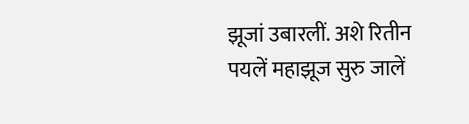झूजां उबारलीं. अशे रितीन पयलें महाझूज सुरु जालें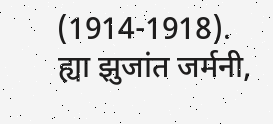(1914-1918). ह्या झुजांत जर्मनी,